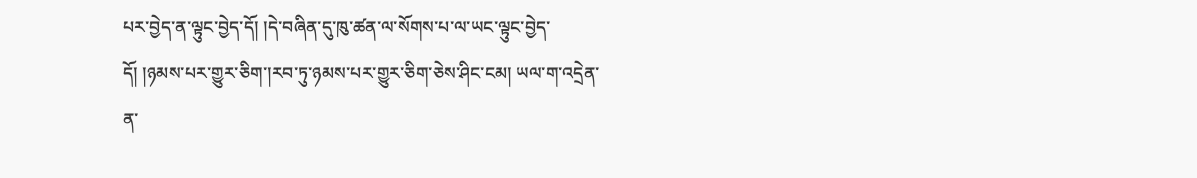པར་བྱེད་ན་ལྟུང་བྱེད་དོ། །དེ་བཞིན་དུ་ཁུ་ཚན་ལ་སོགས་པ་ལ་ཡང་ལྟུང་བྱེད་དོ། །ཉམས་པར་གྱུར་ཅིག་།རབ་ཏུ་ཉམས་པར་གྱུར་ཅིག་ཅེས་ཤིང་ངམ། ཡལ་ག་འདྲེན་ན་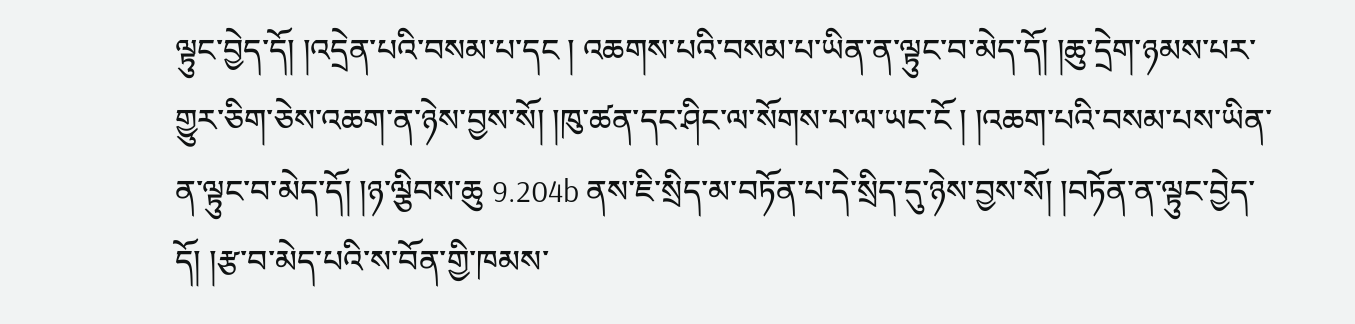ལྟུང་བྱེད་དོ། །འདྲེན་པའི་བསམ་པ་དང ། འཆགས་པའི་བསམ་པ་ཡིན་ན་ལྟུང་བ་མེད་དོ། །ཆུ་དྲེག་ཉམས་པར་གྱུར་ཅིག་ཅེས་འཆག་ན་ཉེས་བྱས་སོ། །ཁུ་ཚན་དང་ཤིང་ལ་སོགས་པ་ལ་ཡང་ངོ ། །འཆག་པའི་བསམ་པས་ཡིན་ན་ལྟུང་བ་མེད་དོ། །ཉ་ལྕིབས་ཆུ 9.204b ནས་ཇི་སྲིད་མ་བཏོན་པ་དེ་སྲིད་དུ་ཉེས་བྱས་སོ། །བཏོན་ན་ལྟུང་བྱེད་དོ། །རྩ་བ་མེད་པའི་ས་བོན་གྱི་ཁམས་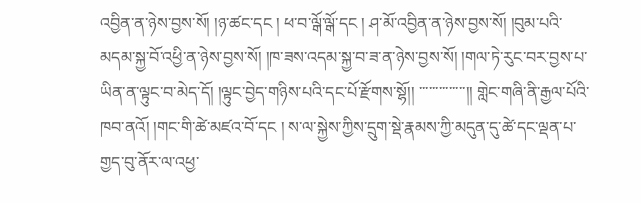འབྱིན་ན་ཉེས་བྱས་སོ། །ཉ་ཚང་དང ། ཕ་བ་ལྒོ་ལྒོ་དང ། ཤ་མོ་འབྱིན་ན་ཉེས་བྱས་སོ། །བུམ་པའི་མདམ་སྐྱ་བོ་འཕྱི་ན་ཉེས་བྱས་སོ། །ཁ་ཟས་འདམ་སྐྱ་བ་ཟ་ན་ཉེས་བྱས་སོ། །གལ་ཏེ་རུང་བར་བྱས་པ་ཡིན་ན་ལྟུང་བ་མེད་དོ། །ལྟུང་བྱེད་གཉིས་པའི་དང་པོ་རྫོགས་སྷོ།། ་་་་་་་་་་་་་་།། གླེང་གཞི་ནི་རྒྱལ་པོའི་ཁབ་ནའོ། །གང་གི་ཚེ་མཛའ་བོ་དང ། ས་ལ་སྐྱེས་ཀྱིས་དྲུག་སྡེ་རྣམས་ཀྱི་མདུན་དུ་ཚེ་དང་ལྡན་པ་གྱད་བུ་ནོར་ལ་འཕྱ་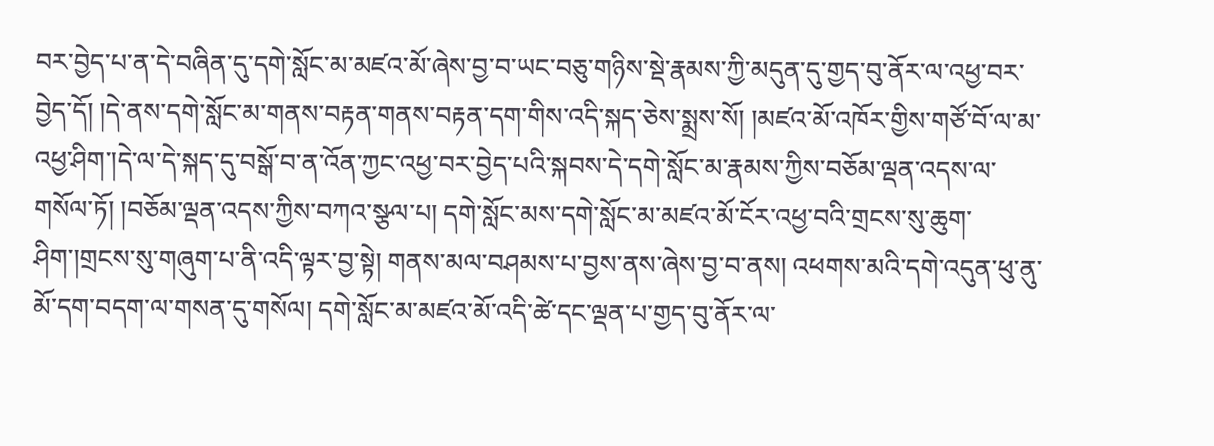བར་བྱེད་པ་ན་དེ་བཞིན་དུ་དགེ་སློང་མ་མཛའ་མོ་ཞེས་བྱ་བ་ཡང་བཅུ་གཉིས་སྡེ་རྣམས་ཀྱི་མདུན་དུ་གྱད་བུ་ནོར་ལ་འཕྱ་བར་བྱེད་དོ། །དེ་ནས་དགེ་སློང་མ་གནས་བརྟན་གནས་བརྟན་དག་གིས་འདི་སྐད་ཅེས་སྨྲས་སོ། །མཛའ་མོ་འཁོར་གྱིས་གཙོ་བོ་ལ་མ་འཕྱ་ཤིག་།དེ་ལ་དེ་སྐད་དུ་བསྒོ་བ་ན་འོན་ཀྱང་འཕྱ་བར་བྱེད་པའི་སྐབས་དེ་དགེ་སློང་མ་རྣམས་ཀྱིས་བཅོམ་ལྡན་འདས་ལ་གསོལ་ཏོ། །བཅོམ་ལྡན་འདས་ཀྱིས་བཀའ་སྩལ་པ། དགེ་སློང་མས་དགེ་སློང་མ་མཛའ་མོ་ངོར་འཕྱ་བའི་གྲངས་སུ་ཆུག་ཤིག་།གྲངས་སུ་གཞུག་པ་ནི་འདི་ལྟར་བྱ་སྟེ། གནས་མལ་བཤམས་པ་བྱས་ནས་ཞེས་བྱ་བ་ནས། འཕགས་མའི་དགེ་འདུན་ཕུ་ནུ་མོ་དག་བདག་ལ་གསན་དུ་གསོལ། དགེ་སློང་མ་མཛའ་མོ་འདི་ཚེ་དང་ལྡན་པ་གྱད་བུ་ནོར་ལ་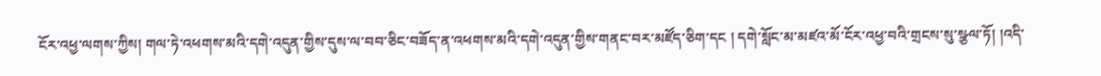ངོར་འཕྱ་ལགས་ཀྱིས། གལ་ཏེ་འཕགས་མའི་དགེ་འདུན་གྱིས་དུས་ལ་བབ་ཅིང་བཟོད་ན་འཕགས་མའི་དགེ་འདུན་གྱིས་གནང་བར་མཛོད་ཅིག་དང ། དགེ་སློང་མ་མཛའ་མོ་ངོར་འཕྱ་བའི་གྲངས་སུ་སྩལ་ཏོ། །འདི་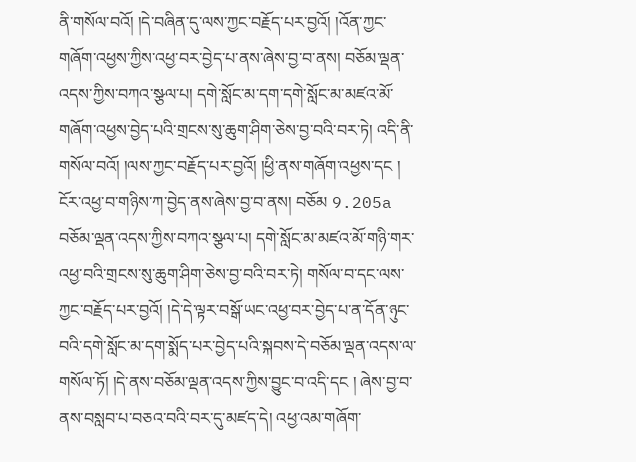ནི་གསོལ་བའོ། །དེ་བཞིན་དུ་ལས་ཀྱང་བརྗོད་པར་བྱའོ། །འོན་ཀྱང་གཞོག་འཕྱས་ཀྱིས་འཕྱ་བར་བྱེད་པ་ནས་ཞེས་བྱ་བ་ནས། བཅོམ་ལྡན་འདས་ཀྱིས་བཀའ་སྩལ་པ། དགེ་སློང་མ་དག་དགེ་སློང་མ་མཛའ་མོ་གཞོག་འཕྱས་བྱེད་པའི་གྲངས་སུ་ཆུག་ཤིག་ཅེས་བྱ་བའི་བར་ཏེ། འདི་ནི་གསོལ་བའོ། །ལས་ཀྱང་བརྗོད་པར་བྱའོ། །ཕྱི་ནས་གཞོག་འཕྱས་དང ། ངོར་འཕྱ་བ་གཉིས་ཀ་བྱེད་ནས་ཞེས་བྱ་བ་ནས། བཅོམ 9.205a བཅོམ་ལྡན་འདས་ཀྱིས་བཀའ་སྩལ་པ། དགེ་སློང་མ་མཛའ་མོ་གཉི་གར་འཕྱ་བའི་གྲངས་སུ་ཆུག་ཤིག་ཅེས་བྱ་བའི་བར་ཏེ། གསོལ་བ་དང་ལས་ཀྱང་བརྗོད་པར་བྱའོ། །དེ་དེ་ལྟར་བསྒོ་ཡང་འཕྱ་བར་བྱེད་པ་ན་དོན་ཉུང་བའི་དགེ་སློང་མ་དག་སྨོད་པར་བྱེད་པའི་སྐབས་དེ་བཅོམ་ལྡན་འདས་ལ་གསོལ་ཏོ། །དེ་ནས་བཅོམ་ལྡན་འདས་ཀྱིས་བྱུང་བ་འདི་དང ། ཞེས་བྱ་བ་ནས་བསླབ་པ་བཅའ་བའི་བར་དུ་མཛད་དེ། འཕྱ་འམ་གཞོག་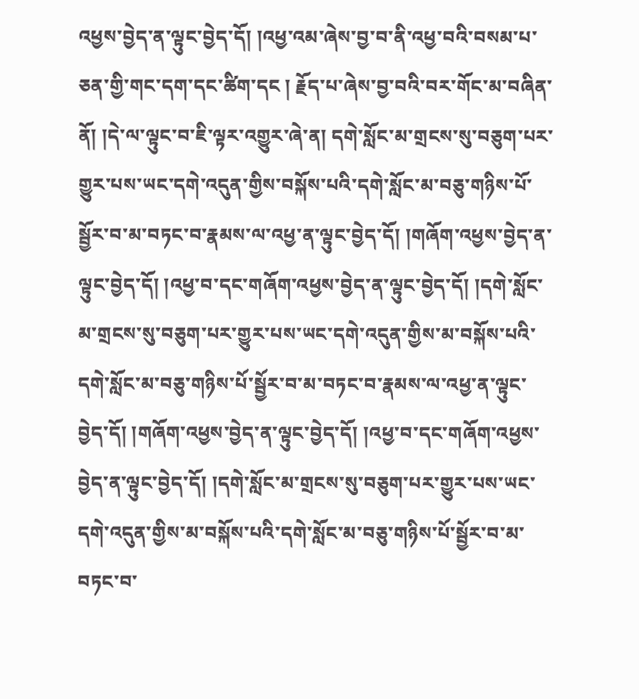འཕྱས་བྱེད་ན་ལྟུང་བྱེད་དོ། །འཕྱ་འམ་ཞེས་བྱ་བ་ནི་འཕྱ་བའི་བསམ་པ་ཅན་གྱི་གང་དག་དང་ཚིག་དང ། རྗོད་པ་ཞེས་བྱ་བའི་བར་གོང་མ་བཞིན་ནོ། །དེ་ལ་ལྟུང་བ་ཇི་ལྟར་འགྱུར་ཞེ་ན། དགེ་སློང་མ་གྲངས་སུ་བཅུག་པར་གྱུར་པས་ཡང་དགེ་འདུན་གྱིས་བསྐོས་པའི་དགེ་སློང་མ་བཅུ་གཉིས་པོ་སྦྱོར་བ་མ་བཏང་བ་རྣམས་ལ་འཕྱ་ན་ལྟུང་བྱེད་དོ། །གཞོག་འཕྱས་བྱེད་ན་ལྟུང་བྱེད་དོ། །འཕྱ་བ་དང་གཞོག་འཕྱས་བྱེད་ན་ལྟུང་བྱེད་དོ། །དགེ་སློང་མ་གྲངས་སུ་བཅུག་པར་གྱུར་པས་ཡང་དགེ་འདུན་གྱིས་མ་བསྐོས་པའི་དགེ་སློང་མ་བཅུ་གཉིས་པོ་སྦྱོར་བ་མ་བཏང་བ་རྣམས་ལ་འཕྱ་ན་ལྟུང་བྱེད་དོ། །གཞོག་འཕྱས་བྱེད་ན་ལྟུང་བྱེད་དོ། །འཕྱ་བ་དང་གཞོག་འཕྱས་བྱེད་ན་ལྟུང་བྱེད་དོ། །དགེ་སློང་མ་གྲངས་སུ་བཅུག་པར་གྱུར་པས་ཡང་དགེ་འདུན་གྱིས་མ་བསྐོས་པའི་དགེ་སློང་མ་བཅུ་གཉིས་པོ་སྦྱོར་བ་མ་བཏང་བ་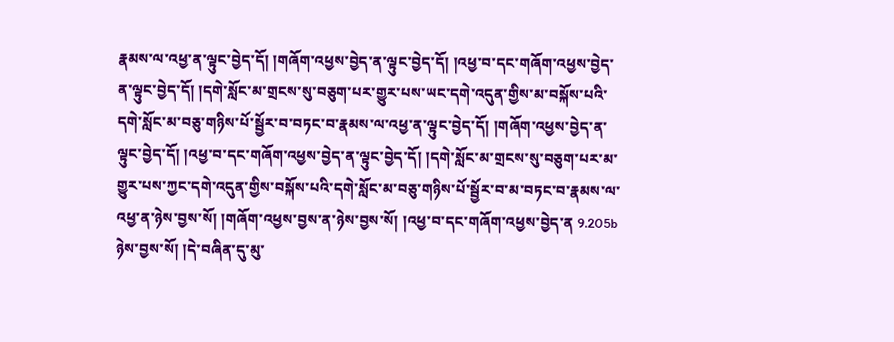རྣམས་ལ་འཕྱ་ན་ལྟུང་བྱེད་དོ། །གཞོག་འཕྱས་བྱེད་ན་ལྟུང་བྱེད་དོ། །འཕྱ་བ་དང་གཞོག་འཕྱས་བྱེད་ན་ལྟུང་བྱེད་དོ། །དགེ་སློང་མ་གྲངས་སུ་བཅུག་པར་གྱུར་པས་ཡང་དགེ་འདུན་གྱིས་མ་བསྐོས་པའི་དགེ་སློང་མ་བཅུ་གཉིས་པོ་སྦྱོར་བ་བཏང་བ་རྣམས་ལ་འཕྱ་ན་ལྟུང་བྱེད་དོ། །གཞོག་འཕྱས་བྱེད་ན་ལྟུང་བྱེད་དོ། །འཕྱ་བ་དང་གཞོག་འཕྱས་བྱེད་ན་ལྟུང་བྱེད་དོ། །དགེ་སློང་མ་གྲངས་སུ་བཅུག་པར་མ་གྱུར་པས་ཀྱང་དགེ་འདུན་གྱིས་བསྐོས་པའི་དགེ་སློང་མ་བཅུ་གཉིས་པོ་སྦྱོར་བ་མ་བཏང་བ་རྣམས་ལ་འཕྱ་ན་ཉེས་བྱས་སོ། །གཞོག་འཕྱས་བྱས་ན་ཉེས་བྱས་སོ། །འཕྱ་བ་དང་གཞོག་འཕྱས་བྱེད་ན 9.205b ཉེས་བྱས་སོ། །དེ་བཞིན་དུ་མུ་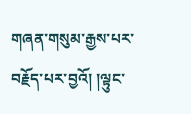གཞན་གསུམ་རྒྱས་པར་བརྗོད་པར་བྱའོ། །ལྟུང་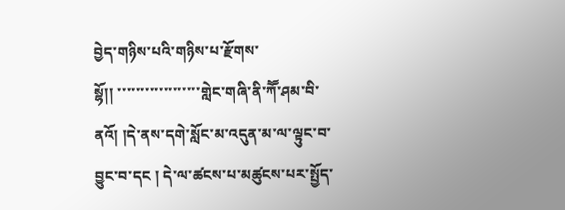བྱེད་གཉིས་པའི་གཉིས་པ་རྫོགས་སྷོ།། ་་་་་་་་་་་་་་་་་་གླེང་གཞི་ནི་ཀཽ་ཤམ་བི་ནའོ། །དེ་ནས་དགེ་སློང་མ་འདུན་མ་ལ་ལྟུང་བ་བྱུང་བ་དང ། དེ་ལ་ཚངས་པ་མཚུངས་པར་སྤྱོད་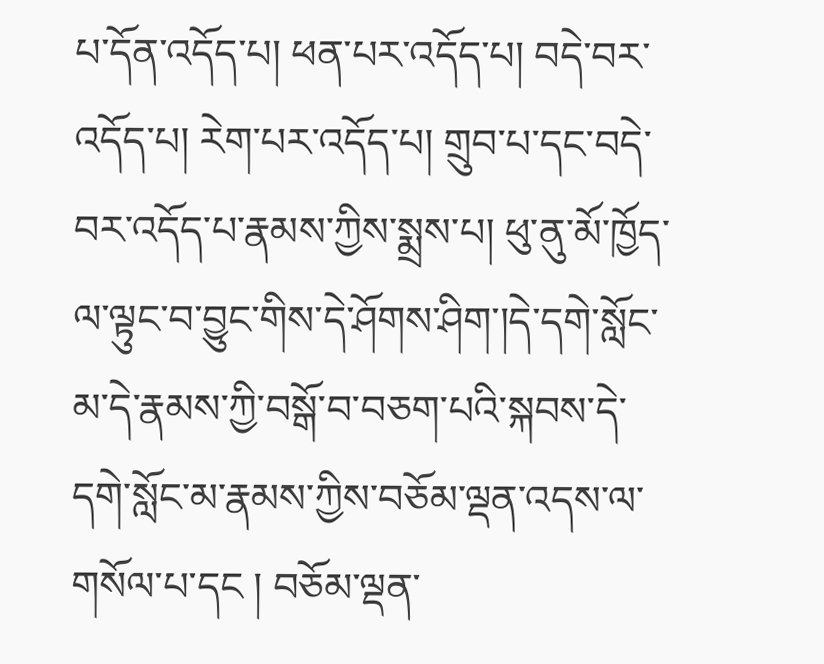པ་དོན་འདོད་པ། ཕན་པར་འདོད་པ། བདེ་བར་འདོད་པ། རེག་པར་འདོད་པ། གྲུབ་པ་དང་བདེ་བར་འདོད་པ་རྣམས་ཀྱིས་སྨྲས་པ། ཕུ་ནུ་མོ་ཁྱོད་ལ་ལྟུང་བ་བྱུང་གིས་དེ་ཤོགས་ཤིག་།དེ་དགེ་སློང་མ་དེ་རྣམས་ཀྱི་བསྒོ་བ་བཅག་པའི་སྐབས་དེ་དགེ་སློང་མ་རྣམས་ཀྱིས་བཅོམ་ལྡན་འདས་ལ་གསོལ་པ་དང ། བཅོམ་ལྡན་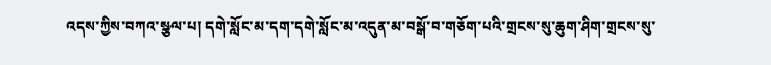འདས་ཀྱིས་བཀའ་སྩལ་པ། དགེ་སློང་མ་དག་དགེ་སློང་མ་འདུན་མ་བསྒོ་བ་གཅོག་པའི་གྲངས་སུ་ཆུག་ཤིག་གྲངས་སུ་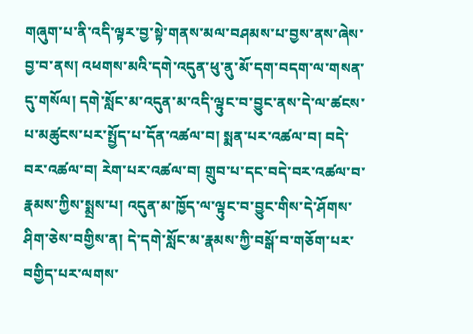གཞུག་པ་ནི་འདི་ལྟར་བྱ་སྟེ་གནས་མལ་བཤམས་པ་བྱས་ནས་ཞེས་བྱ་བ་ནས། འཕགས་མའི་དགེ་འདུན་ཕུ་ནུ་མོ་དག་བདག་ལ་གསན་དུ་གསོལ། དགེ་སློང་མ་འདུན་མ་འདི་ལྟུང་བ་བྱུང་ནས་དེ་ལ་ཚངས་པ་མཚུངས་པར་སྤྱོད་པ་དོན་འཚལ་བ། སྨན་པར་འཚལ་བ། བདེ་བར་འཚལ་བ། རེག་པར་འཚལ་བ། གྲུབ་པ་དང་བདེ་བར་འཚལ་བ་རྣམས་ཀྱིས་སྨྲས་པ། འདུན་མ་ཁྱོད་ལ་ལྟུང་བ་བྱུང་གིས་དེ་ཤོགས་ཤིག་ཅེས་བགྱིས་ན། དེ་དགེ་སློང་མ་རྣམས་ཀྱི་བསྒོ་བ་གཅོག་པར་བགྱིད་པར་ལགས་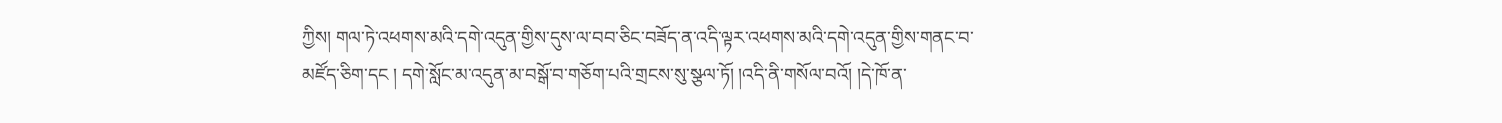ཀྱིས། གལ་ཏེ་འཕགས་མའི་དགེ་འདུན་གྱིས་དུས་ལ་བབ་ཅིང་བཟོད་ན་འདི་ལྟར་འཕགས་མའི་དགེ་འདུན་གྱིས་གནང་བ་མཛོད་ཅིག་དང ། དགེ་སློང་མ་འདུན་མ་བསྒོ་བ་གཅོག་པའི་གྲངས་སུ་སྩལ་ཏོ། །འདི་ནི་གསོལ་བའོ། །དེ་ཁོ་ན་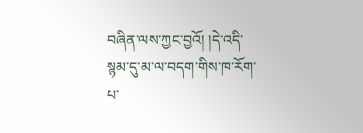བཞིན་ལས་ཀྱང་བྱའོ། །དེ་འདི་སྙམ་དུ་མ་ལ་བདག་གིས་ཁ་རོག་པ་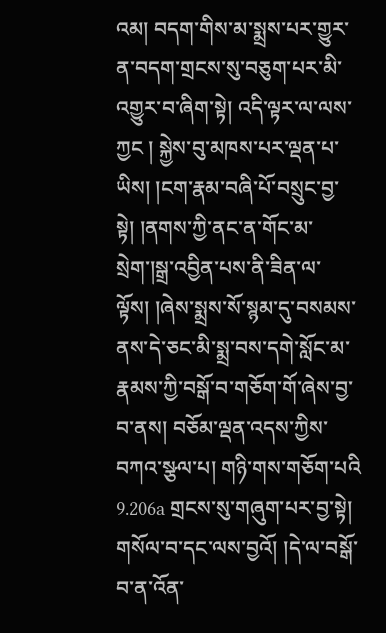འམ། བདག་གིས་མ་སྨྲས་པར་གྱུར་ན་བདག་གྲངས་སུ་བཅུག་པར་མི་འགྱུར་བ་ཞིག་སྟེ། འདི་ལྟར་ལ་ལས་ཀྱང ། སྐྱེས་བུ་མཁས་པར་ལྡན་པ་ཡིས། །ངག་རྣམ་བཞི་པོ་བསྲུང་བྱ་སྟེ། །ནགས་ཀྱི་ནང་ན་གོང་མ་སྲེག་།སྒྲ་འབྱིན་པས་ནི་ཟིན་ལ་ལྟོས། །ཞེས་སྨྲས་སོ་སྙམ་དུ་བསམས་ནས་དེ་ཅང་མི་སྨྲ་བས་དགེ་སློང་མ་རྣམས་ཀྱི་བསྒོ་བ་གཅོག་གོ་ཞེས་བྱ་བ་ནས། བཅོམ་ལྡན་འདས་ཀྱིས་བཀའ་སྩལ་པ། གཉི་གས་གཅོག་པའི 9.206a གྲངས་སུ་གཞུག་པར་བྱ་སྟེ། གསོལ་བ་དང་ལས་བྱའོ། །དེ་ལ་བསྒོ་བ་ན་འོན་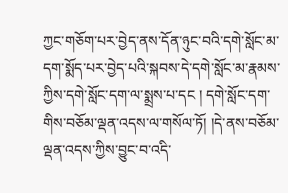ཀྱང་གཅོག་པར་བྱེད་ནས་དོན་ཉུང་བའི་དགེ་སློང་མ་དག་སྨོད་པར་བྱེད་པའི་སྐབས་དེ་དགེ་སློང་མ་རྣམས་ཀྱིས་དགེ་སློང་དག་ལ་སྨྲས་པ་དང ། དགེ་སློང་དག་གིས་བཅོམ་ལྡན་འདས་ལ་གསོལ་ཏོ། །དེ་ནས་བཅོམ་ལྡན་འདས་ཀྱིས་བྱུང་བ་འདི་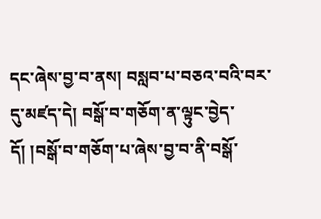དང་ཞེས་བྱ་བ་ནས། བསླབ་པ་བཅའ་བའི་བར་དུ་མཛད་དེ། བསྒོ་བ་གཅོག་ན་ལྟུང་བྱེད་དོ། །བསྒོ་བ་གཅོག་པ་ཞེས་བྱ་བ་ནི་བསྒོ་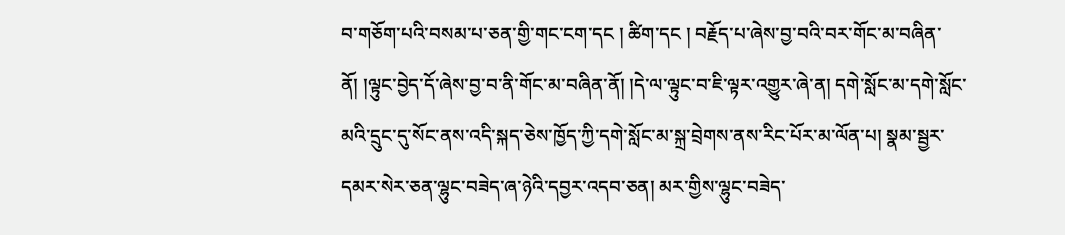བ་གཅོག་པའི་བསམ་པ་ཅན་གྱི་གང་ངག་དང ། ཚིག་དང ། བརྗོད་པ་ཞེས་བྱ་བའི་བར་གོང་མ་བཞིན་ནོ། །ལྟུང་བྱེད་དོ་ཞེས་བྱ་བ་ནི་གོང་མ་བཞིན་ནོ། །དེ་ལ་ལྟུང་བ་ཇི་ལྟར་འགྱུར་ཞེ་ན། དགེ་སློང་མ་དགེ་སློང་མའི་དྲུང་དུ་སོང་ནས་འདི་སྐད་ཅེས་ཁྱོད་ཀྱི་དགེ་སློང་མ་སྐྲ་བྲེགས་ནས་རིང་པོར་མ་ལོན་པ། སྣམ་སྦྱར་དམར་སེར་ཅན་ལྷུང་བཟེད་ཞ་ཉེའི་དབྱར་འདབ་ཅན། མར་གྱིས་ལྷུང་བཟེད་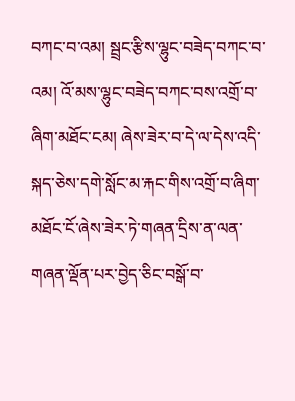བཀང་བ་འམ། སྦྲང་རྩིས་ལྷུང་བཟེད་བཀང་བ་འམ། འོ་མས་ལྷུང་བཟེད་བཀང་བས་འགྲོ་བ་ཞིག་མཐོང་ངམ། ཞེས་ཟེར་བ་དེ་ལ་དེས་འདི་སྐད་ཅེས་དགེ་སློང་མ་རྐང་གིས་འགྲོ་བ་ཞིག་མཐོང་ངོ་ཞེས་ཟེར་ཏེ་གཞན་དྲིས་ན་ལན་གཞན་ལྡོན་པར་བྱེད་ཅིང་བསྒོ་བ་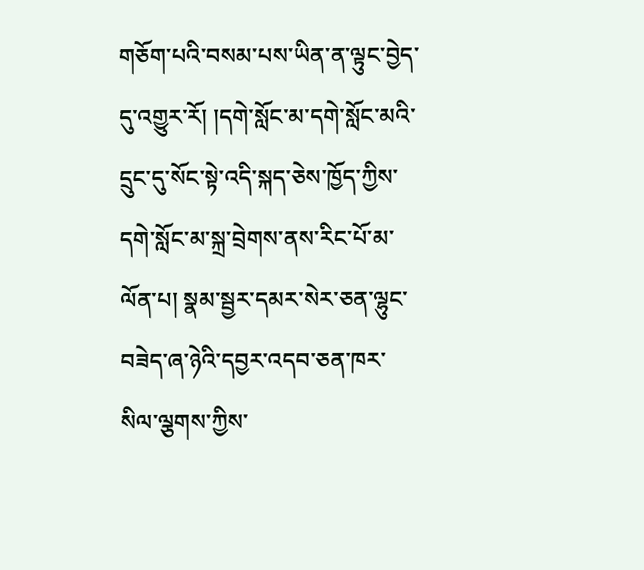གཅོག་པའི་བསམ་པས་ཡིན་ན་ལྟུང་བྱེད་དུ་འགྱུར་རོ། །དགེ་སློང་མ་དགེ་སློང་མའི་དྲུང་དུ་སོང་སྟེ་འདི་སྐད་ཅེས་ཁྱོད་ཀྱིས་དགེ་སློང་མ་སྐྲ་བྲེགས་ནས་རིང་པོ་མ་ལོན་པ། སྣམ་སྦྱར་དམར་སེར་ཅན་ལྷུང་བཟེད་ཞ་ཉེའི་དབྱར་འདབ་ཅན་ཁར་སིལ་ལྕགས་ཀྱིས་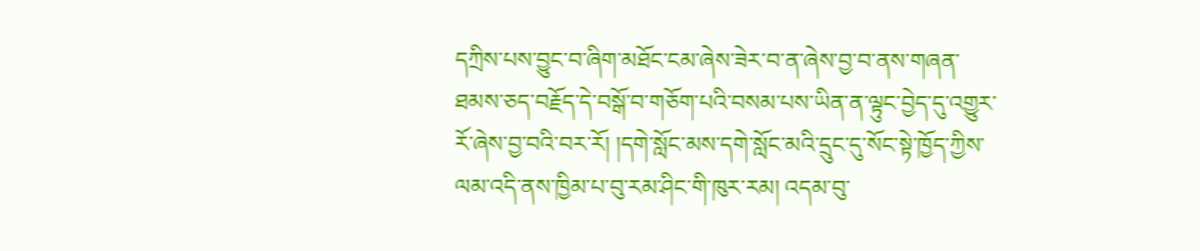དཀྲིས་པས་བྱུང་བ་ཞིག་མཐོང་ངམ་ཞེས་ཟེར་བ་ན་ཞེས་བྱ་བ་ནས་གཞན་ཐམས་ཅད་བརྗོད་དེ་བསྒོ་བ་གཅོག་པའི་བསམ་པས་ཡིན་ན་ལྟུང་བྱེད་དུ་འགྱུར་རོ་ཞེས་བྱ་བའི་བར་རོ། །དགེ་སློང་མས་དགེ་སློང་མའི་དྲུང་དུ་སོང་སྟེ་ཁྱོད་ཀྱིས་ལམ་འདི་ནས་ཁྱིམ་པ་བུ་རམ་ཤིང་གི་ཁུར་རམ། འདམ་བུ་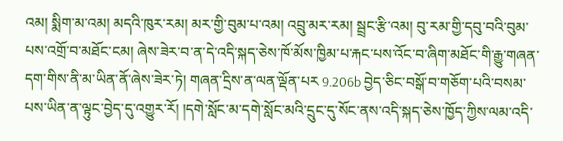འམ། སྨིག་མ་འམ། མདའི་ཁུར་རམ། མར་གྱི་བུམ་པ་འམ། འབྲུ་མར་རམ། སྦྲང་རྩི་འམ། བུ་རམ་གྱི་དབུ་བའི་བུམ་པས་འགྲོ་བ་མཐོང་ངམ། ཞེས་ཟེར་བ་ན་དེ་འདི་སྐད་ཅེས་ཁོ་མོས་ཁྱིམ་པ་རྐང་པས་འོང་བ་ཞིག་མཐོང་གི་རྒྱུ་གཞན་དག་གིས་ནི་མ་ཡིན་ནོ་ཞེས་ཟེར་ཏེ། གཞན་དྲིས་ན་ལན་ལྡོན་པར 9.206b བྱེད་ཅིང་བསྒོ་བ་གཅོག་པའི་བསམ་པས་ཡིན་ན་ལྟུང་བྱེད་དུ་འགྱུར་རོ། །དགེ་སློང་མ་དགེ་སློང་མའི་དྲུང་དུ་སོང་ནས་འདི་སྐད་ཅེས་ཁྱོད་ཀྱིས་ལམ་འདི་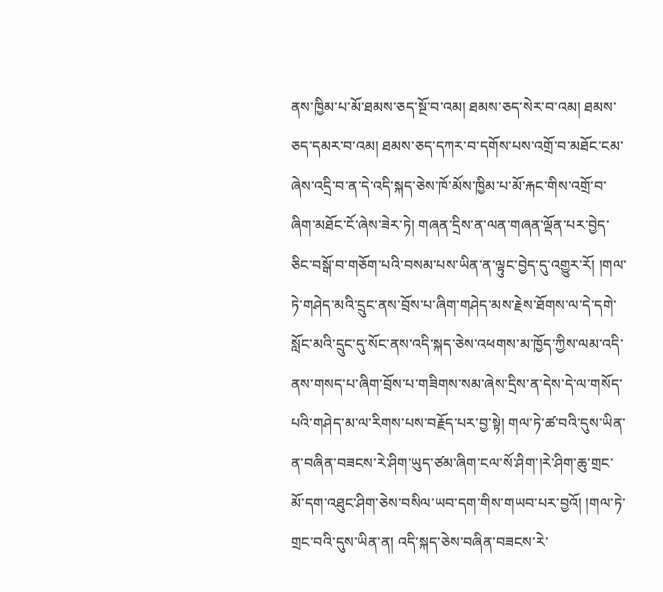ནས་ཁྱིམ་པ་མོ་ཐམས་ཅད་སྔོ་བ་འམ། ཐམས་ཅད་སེར་བ་འམ། ཐམས་ཅད་དམར་བ་འམ། ཐམས་ཅད་དཀར་བ་དགོས་པས་འགྲོ་བ་མཐོང་ངམ་ཞེས་འདྲི་བ་ན་དེ་འདི་སྐད་ཅེས་ཁོ་མོས་ཁྱིམ་པ་མོ་རྐང་གིས་འགྲོ་བ་ཞིག་མཐོང་ངོ་ཞེས་ཟེར་ཏེ། གཞན་དྲིས་ན་ལན་གཞན་ལྡོན་པར་བྱེད་ཅིང་བསྒོ་བ་གཅོག་པའི་བསམ་པས་ཡིན་ན་ལྟུང་བྱེད་དུ་འགྱུར་རོ། །གལ་ཏེ་གཤེད་མའི་དྲུང་ནས་བྲོས་པ་ཞིག་གཤེད་མས་རྗེས་ཐོགས་ལ་དེ་དགེ་སློང་མའི་དྲུང་དུ་སོང་ནས་འདི་སྐད་ཅེས་འཕགས་མ་ཁྱོད་ཀྱིས་ལམ་འདི་ནས་གསད་པ་ཞིག་བྲོས་པ་གཟིགས་སམ་ཞེས་དྲིས་ན་དེས་དེ་ལ་གསོད་པའི་གཤེད་མ་ལ་རིགས་པས་བརྗོད་པར་བྱ་སྟེ། གལ་ཏེ་ཚ་བའི་དུས་ཡིན་ན་བཞིན་བཟངས་རེ་ཤིག་ཡུད་ཙམ་ཞིག་ངལ་སོ་ཤིག་།རེ་ཤིག་ཆུ་གྲང་མོ་དག་འཐུང་ཤིག་ཅེས་བསིལ་ཡབ་དག་གིས་གཡབ་པར་བྱའོ། །གལ་ཏེ་གྲང་བའི་དུས་ཡིན་ན། འདི་སྐད་ཅེས་བཞིན་བཟངས་རེ་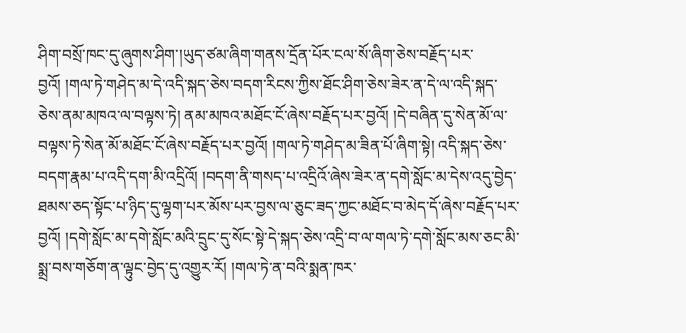ཤིག་བསྲོ་ཁང་དུ་ཞུགས་ཤིག་།ཡུད་ཙམ་ཞིག་གནས་དྲོན་པོར་ངལ་སོ་ཞིག་ཅེས་བརྗོད་པར་བྱའོ། །གལ་ཏེ་གཤེད་མ་དེ་འདི་སྐད་ཅེས་བདག་རིངས་ཀྱིས་ཐོང་ཤིག་ཅེས་ཟེར་ན་དེ་ལ་འདི་སྐད་ཅེས་ནམ་མཁའ་ལ་བལྟས་ཏེ། ནམ་མཁའ་མཐོང་ངོ་ཞེས་བརྗོད་པར་བྱའོ། །དེ་བཞིན་དུ་སེན་མོ་ལ་བལྟས་ཏེ་སེན་མོ་མཐོང་ངོ་ཞེས་བརྗོད་པར་བྱའོ། །གལ་ཏེ་གཤེད་མ་ཟིན་པོ་ཞིག་སྟེ། འདི་སྐད་ཅེས་བདག་རྣམ་པ་འདི་དག་མི་འདྲིའོ། །བདག་ནི་གསད་པ་འདྲིའོ་ཞེས་ཟེར་ན་དགེ་སློང་མ་དེས་འདུ་བྱེད་ཐམས་ཅད་སྟོང་པ་ཉིད་དུ་ལྷག་པར་མོས་པར་བྱས་ལ་ཅུང་ཟད་ཀྱང་མཐོང་བ་མེད་དོ་ཞེས་བརྗོད་པར་བྱའོ། །དགེ་སློང་མ་དགེ་སློང་མའི་དྲུང་དུ་སོང་སྟེ་དེ་སྐད་ཅེས་འདྲི་བ་ལ་གལ་ཏེ་དགེ་སློང་མས་ཅང་མི་སྨྲ་བས་གཅོག་ན་ལྟུང་བྱེད་དུ་འགྱུར་རོ། །གལ་ཏེ་ན་བའི་སྨན་ཁར་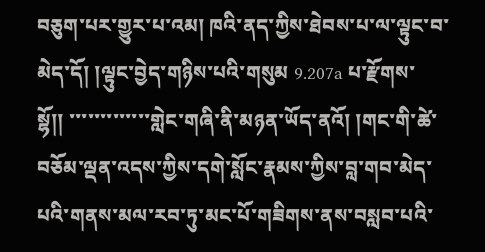བཅུག་པར་གྱུར་པ་འམ། ཁའི་ནད་ཀྱིས་ཐེབས་པ་ལ་ལྟུང་བ་མེད་དོ། །ལྟུང་བྱེད་གཉིས་པའི་གསུམ 9.207a པ་རྫོགས་སྷོ།། ་་་་་་་་་་་་་གླེང་གཞི་ནི་མཉན་ཡོད་ནའོ། །གང་གི་ཚེ་བཅོམ་ལྡན་འདས་ཀྱིས་དགེ་སློང་རྣམས་ཀྱིས་བླ་གབ་མེད་པའི་གནས་མལ་རབ་ཏུ་མང་པོ་གཟིགས་ནས་བསླབ་པའི་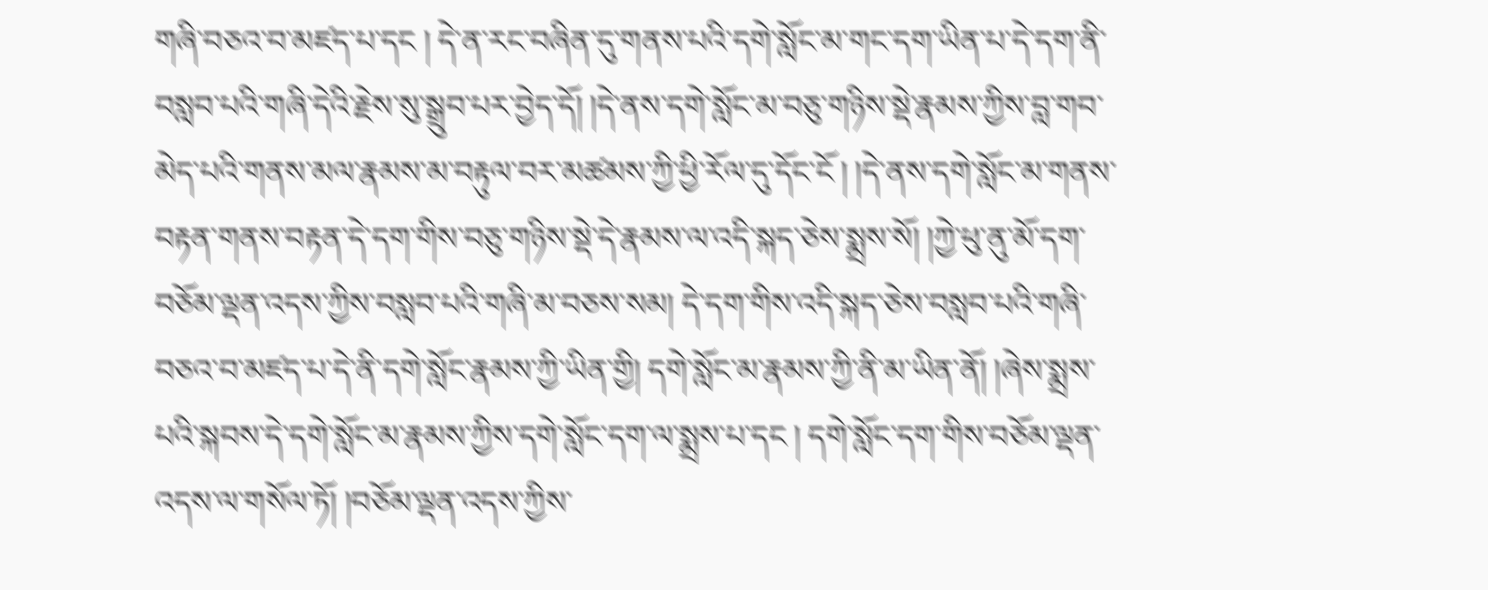གཞི་བཅའ་བ་མཛད་པ་དང ། དེ་ན་རང་བཞིན་དུ་གནས་པའི་དགེ་སློང་མ་གང་དག་ཡིན་པ་དེ་དག་ནི་བསླབ་པའི་གཞི་དེའི་རྗེས་སུ་སྒྲུབ་པར་བྱེད་དོ། །དེ་ནས་དགེ་སློང་མ་བཅུ་གཉིས་སྡེ་རྣམས་ཀྱིས་བླ་གབ་མེད་པའི་གནས་མལ་རྣམས་མ་བརྟུལ་བར་མཚམས་ཀྱི་ཕྱི་རོལ་དུ་དོང་ངོ ། །དེ་ནས་དགེ་སློང་མ་གནས་བརྟན་གནས་བརྟན་དེ་དག་གིས་བཅུ་གཉིས་སྡེ་དེ་རྣམས་ལ་འདི་སྐད་ཅེས་སྨྲས་སོ། །ཀྱེ་ཕུ་ནུ་མོ་དག་བཅོམ་ལྡན་འདས་ཀྱིས་བསླབ་པའི་གཞི་མ་བཅས་སམ། དེ་དག་གིས་འདི་སྐད་ཅེས་བསླབ་པའི་གཞི་བཅའ་བ་མཛད་པ་དེ་ནི་དགེ་སློང་རྣམས་ཀྱི་ཡིན་གྱི། དགེ་སློང་མ་རྣམས་ཀྱི་ནི་མ་ཡིན་ནོ། །ཞེས་སྨྲས་པའི་སྐབས་དེ་དགེ་སློང་མ་རྣམས་ཀྱིས་དགེ་སློང་དག་ལ་སྨྲས་པ་དང ། དགེ་སློང་དག་གིས་བཅོམ་ལྡན་འདས་ལ་གསོལ་ཏོ། །བཅོམ་ལྡན་འདས་ཀྱིས་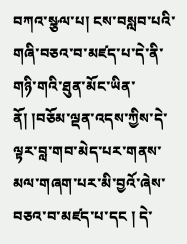བཀའ་སྩལ་པ། ངས་བསླབ་པའི་གཞི་བཅའ་བ་མཛད་པ་དེ་ནི་གཉི་གའི་ཐུན་མོང་ཡིན་ནོ། །བཅོམ་ལྡན་འདས་ཀྱིས་དེ་ལྟར་བླ་གབ་མེད་པར་གནས་མལ་གཞག་པར་མི་བྱའོ་ཞེས་བཅའ་བ་མཛད་པ་དང ། དེ་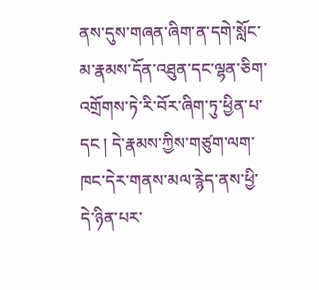ནས་དུས་གཞན་ཞིག་ན་དགེ་སློང་མ་རྣམས་དོན་འཐུན་དང་ལྷན་ཅིག་འགྲོགས་ཏེ་རི་བོར་ཞིག་ཏུ་ཕྱིན་པ་དང ། དེ་རྣམས་ཀྱིས་གཙུག་ལག་ཁང་དེར་གནས་མལ་རྙེད་ནས་ཕྱི་དེ་ཉིན་པར་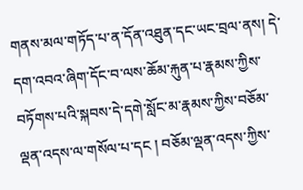གནས་མལ་གཏོད་པ་ན་དོན་འཐུན་དང་ཡང་བྲལ་ནས། དེ་དག་འབའ་ཞིག་དོང་བ་ལས་ཆོམ་རྐུན་པ་རྣམས་ཀྱིས་བཏོགས་པའི་སྐབས་དེ་དགེ་སློང་མ་རྣམས་ཀྱིས་བཅོམ་ལྡན་འདས་ལ་གསོལ་པ་དང ། བཅོམ་ལྡན་འདས་ཀྱིས་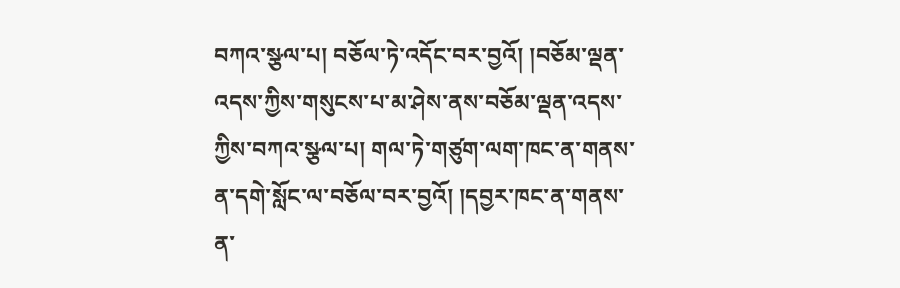བཀའ་སྩལ་པ། བཅོལ་ཏེ་འདོང་བར་བྱའོ། །བཅོམ་ལྡན་འདས་ཀྱིས་གསུངས་པ་མ་ཤེས་ནས་བཅོམ་ལྡན་འདས་ཀྱིས་བཀའ་སྩལ་པ། གལ་ཏེ་གཙུག་ལག་ཁང་ན་གནས་ན་དགེ་སློང་ལ་བཅོལ་བར་བྱའོ། །དབྱར་ཁང་ན་གནས་ན་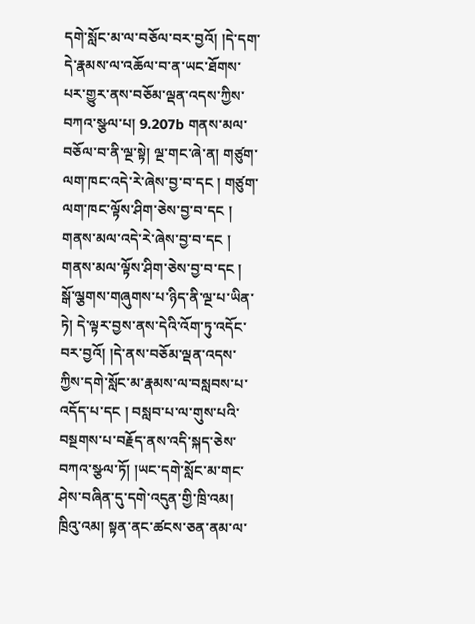དགེ་སློང་མ་ལ་བཅོལ་བར་བྱའོ། །དེ་དག་དེ་རྣམས་ལ་འཆོལ་བ་ན་ཡང་ཐོགས་པར་གྱུར་ནས་བཅོམ་ལྡན་འདས་ཀྱིས་བཀའ་སྩལ་པ། 9.207b གནས་མལ་བཅོལ་བ་ནི་ལྔ་སྟེ། ལྔ་གང་ཞེ་ན། གཙུག་ལག་ཁང་འདེ་རེ་ཞེས་བྱ་བ་དང ། གཙུག་ལག་ཁང་ལྟོས་ཤིག་ཅེས་བྱ་བ་དང ། གནས་མལ་འདེ་རེ་ཞེས་བྱ་བ་དང ། གནས་མལ་ལྟོས་ཤིག་ཅེས་བྱ་བ་དང ། སྒོ་ལྕགས་གཞུགས་པ་ཉིད་ནི་ལྔ་པ་ཡིན་ཏེ། དེ་ལྟར་བྱས་ནས་དེའི་འོག་ཏུ་འདོང་བར་བྱའོ། །དེ་ནས་བཅོམ་ལྡན་འདས་ཀྱིས་དགེ་སློང་མ་རྣམས་ལ་བསླབས་པ་འདོད་པ་དང ། བསླབ་པ་ལ་གུས་པའི་བསྔགས་པ་བརྗོད་ནས་འདི་སྐད་ཅེས་བཀའ་སྩལ་ཏོ། །ཡང་དགེ་སློང་མ་གང་ཤེས་བཞིན་དུ་དགེ་འདུན་གྱི་ཁྲི་འམ། ཁྲིའུ་འམ། སྟན་ནང་ཚངས་ཅན་ནམ་ལ་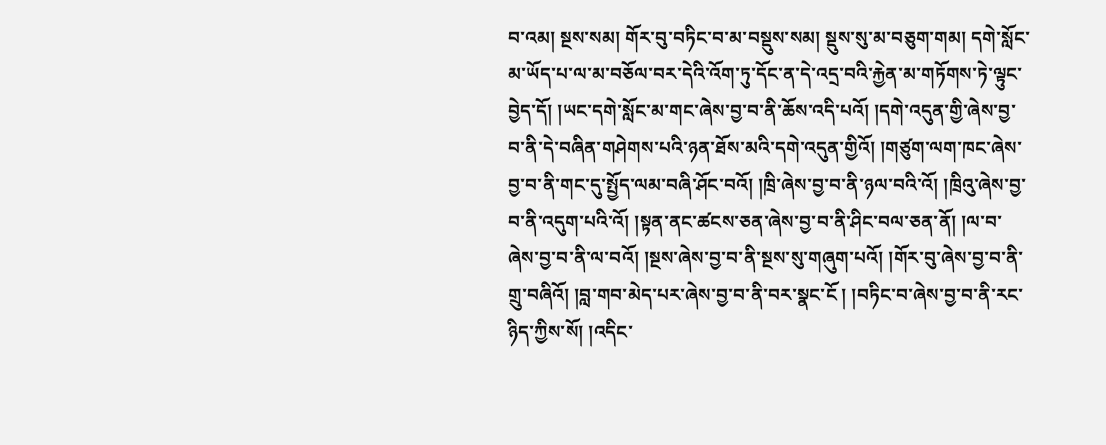བ་འམ། སྔས་སམ། གོར་བུ་བཏིང་བ་མ་བསྡུས་སམ། སྡུས་སུ་མ་བཅུག་གམ། དགེ་སློང་མ་ཡོད་པ་ལ་མ་བཅོལ་བར་དེའི་འོག་ཏུ་དོང་ན་དེ་འདྲ་བའི་རྐྱེན་མ་གཏོགས་ཏེ་ལྟུང་བྱེད་དོ། །ཡང་དགེ་སློང་མ་གང་ཞེས་བྱ་བ་ནི་ཆོས་འདི་པའོ། །དགེ་འདུན་གྱི་ཞེས་བྱ་བ་ནི་དེ་བཞིན་གཤེགས་པའི་ཉན་ཐོས་མའི་དགེ་འདུན་གྱིའོ། །གཙུག་ལག་ཁང་ཞེས་བྱ་བ་ནི་གང་དུ་སྤྱོད་ལམ་བཞི་ཤོང་བའོ། །ཁྲི་ཞེས་བྱ་བ་ནི་ཉལ་བའི་འོ། །ཁྲིའུ་ཞེས་བྱ་བ་ནི་འདུག་པའི་འོ། །སྟན་ནང་ཚངས་ཅན་ཞེས་བྱ་བ་ནི་ཤིང་བལ་ཅན་ནོ། །ལ་བ་ཞེས་བྱ་བ་ནི་ལ་བའོ། །སྔས་ཞེས་བྱ་བ་ནི་སྔས་སུ་གཞུག་པའོ། །གོར་བུ་ཞེས་བྱ་བ་ནི་གྲུ་བཞིའོ། །བླ་གབ་མེད་པར་ཞེས་བྱ་བ་ནི་བར་སྣང་ངོ ། །བཏིང་བ་ཞེས་བྱ་བ་ནི་རང་ཉིད་ཀྱིས་སོ། །འདིང་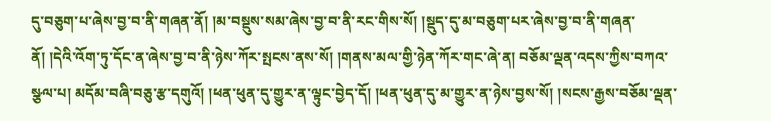དུ་བཅུག་པ་ཞེས་བྱ་བ་ནི་གཞན་ནོ། །མ་བསྡུས་སམ་ཞེས་བྱ་བ་ནི་རང་གིས་སོ། །སྡུད་དུ་མ་བཅུག་པར་ཞེས་བྱ་བ་ནི་གཞན་ནོ། །དེའི་འོག་ཏུ་དོང་ན་ཞེས་བྱ་བ་ནི་ཉེས་ཀོར་སྤངས་ནས་སོ། །གནས་མལ་གྱི་ཉེན་ཀོར་གང་ཞེ་ན། བཅོམ་ལྡན་འདས་ཀྱིས་བཀའ་སྩལ་པ། མདོམ་བཞི་བཅུ་རྩ་དགུའོ། །ཕན་ཕུན་དུ་གྱུར་ན་ལྟུང་བྱེད་དོ། །ཕན་ཕུན་དུ་མ་གྱུར་ན་ཉེས་བྱས་སོ། །སངས་རྒྱས་བཅོམ་ལྡན་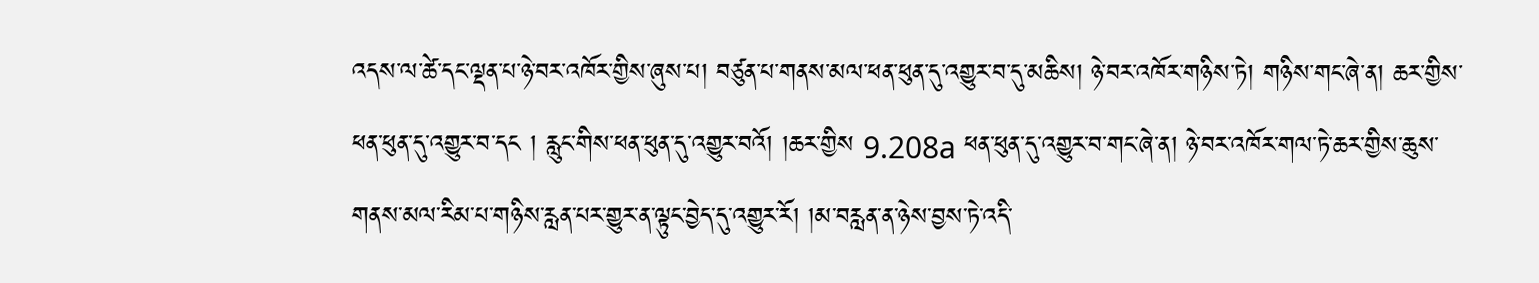འདས་ལ་ཚེ་དང་ལྡན་པ་ཉེ་བར་འཁོར་གྱིས་ཞུས་པ། བཙུན་པ་གནས་མལ་ཕན་ཕུན་དུ་འགྱུར་བ་དུ་མཆིས། ཉེ་བར་འཁོར་གཉིས་ཏེ། གཉིས་གང་ཞེ་ན། ཆར་གྱིས་ཕན་ཕུན་དུ་འགྱུར་བ་དང ། རླུང་གིས་ཕན་ཕུན་དུ་འགྱུར་བའོ། །ཆར་གྱིས 9.208a ཕན་ཕུན་དུ་འགྱུར་བ་གང་ཞེ་ན། ཉེ་བར་འཁོར་གལ་ཏེ་ཆར་གྱིས་ཆུས་གནས་མལ་རིམ་པ་གཉིས་རླན་པར་གྱུར་ན་ལྟུང་བྱེད་དུ་འགྱུར་རོ། །མ་བརླན་ན་ཉེས་བྱས་ཏེ་འདི་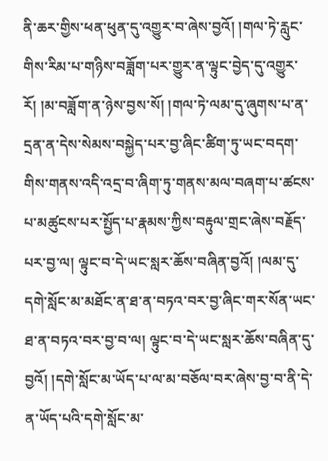ནི་ཆར་གྱིས་ཕན་ཕུན་དུ་འགྱུར་བ་ཞེས་བྱའོ། །གལ་ཏེ་རླུང་གིས་རིམ་པ་གཉིས་བཟློག་པར་གྱུར་ན་ལྟུང་བྱེད་དུ་འགྱུར་རོ། །མ་བཟློག་ན་ཉེས་བྱས་སོ། །གལ་ཏེ་ལམ་དུ་ཞུགས་པ་ན་དྲན་ན་དེས་སེམས་བསྐྱེད་པར་བྱ་ཞིང་ཚིག་ཏུ་ཡང་བདག་གིས་གནས་འདི་འདྲ་བ་ཞིག་ཏུ་གནས་མལ་བཞག་པ་ཚངས་པ་མཚུངས་པར་སྤྱོད་པ་རྣམས་ཀྱིས་བརྟུལ་གྲང་ཞེས་བརྗོད་པར་བྱ་ལ། ལྟུང་བ་དེ་ཡང་སླར་ཆོས་བཞིན་བྱའོ། །ལམ་དུ་དགེ་སློང་མ་མཐོང་ན་ཐ་ན་བཏའ་བར་བྱ་ཞིང་གར་སོན་ཡང་ཐ་ན་བཏའ་བར་བྱ་བ་ལ། ལྟུང་བ་དེ་ཡང་སླར་ཆོས་བཞིན་དུ་བྱའོ། །དགེ་སློང་མ་ཡོད་པ་ལ་མ་བཅོལ་བར་ཞེས་བྱ་བ་ནི་དེ་ན་ཡོད་པའི་དགེ་སློང་མ་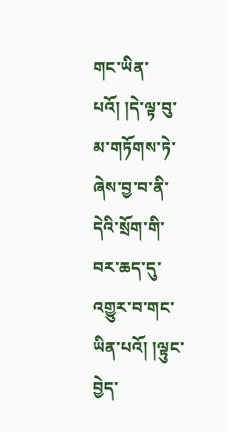གང་ཡིན་པའོ། །དེ་ལྟ་བུ་མ་གཏོགས་ཏེ་ཞེས་བྱ་བ་ནི་དེའི་སྲོག་གི་བར་ཆད་དུ་འགྱུར་བ་གང་ཡིན་པའོ། །ལྟུང་བྱེད་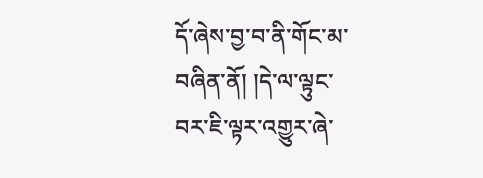དོ་ཞེས་བྱ་བ་ནི་གོང་མ་བཞིན་ནོ། །དེ་ལ་ལྟུང་བར་ཇི་ལྟར་འགྱུར་ཞེ་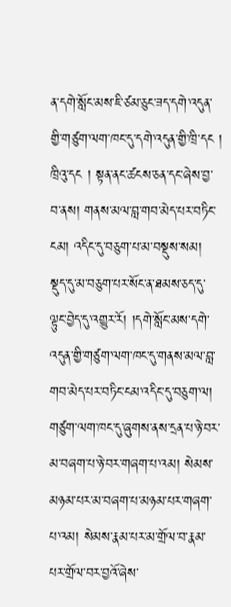ན་དགེ་སློང་མས་ཇི་ཙམ་ཅུང་ཟད་དགེ་འདུན་གྱི་གཙུག་ལག་ཁང་དུ་དགེ་འདུན་གྱི་ཁྲི་དང ། ཁྲིའུ་དང ། སྟན་ནང་ཚངས་ཅན་དང་ཞེས་བྱ་བ་ནས། གནས་མལ་བླ་གབ་མེད་པར་བཏིང་ངམ། འདིང་དུ་བཅུག་པ་མ་བསྡུས་སམ། སྡུད་དུ་མ་བཅུག་པར་སོང་ན་ཐམས་ཅད་དུ་ལྟུང་བྱེད་དུ་འགྱུར་རོ། །དགེ་སློང་མས་དགེ་འདུན་གྱི་གཙུག་ལག་ཁང་དུ་གནས་མལ་བླ་གབ་མེད་པར་བཏིང་ངམ་འདིང་དུ་བཅུག་ལ། གཙུག་ལག་ཁང་དུ་ཞུགས་ནས་དྲན་པ་ཉེ་བར་མ་བཞག་པ་ཉེ་བར་གཞག་པ་འམ། སེམས་མཉམ་པར་མ་བཞག་པ་མཉམ་པར་གཞག་པ་འམ། སེམས་རྣམ་པར་མ་གྲོལ་བ་རྣམ་པར་གྲོལ་བར་བྱའོ་ཞེས་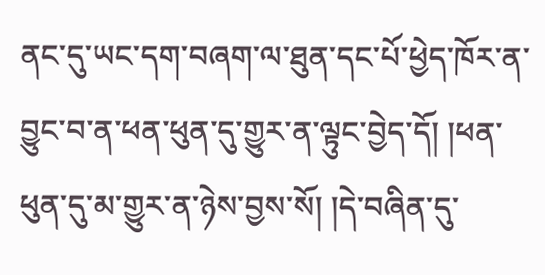ནང་དུ་ཡང་དག་བཞག་ལ་ཐུན་དང་པོ་ཕྱེད་ཁོར་ན་བྱུང་བ་ན་ཕན་ཕུན་དུ་གྱུར་ན་ལྟུང་བྱེད་དོ། །ཕན་ཕུན་དུ་མ་གྱུར་ན་ཉེས་བྱས་སོ། །དེ་བཞིན་དུ་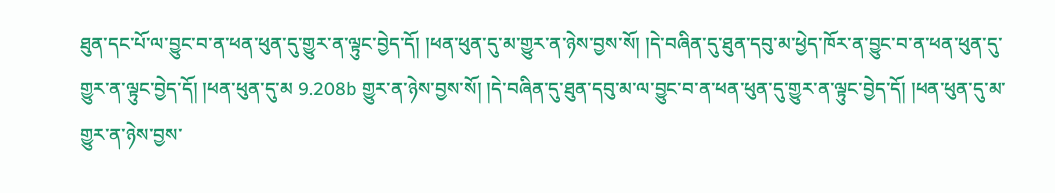ཐུན་དང་པོ་ལ་བྱུང་བ་ན་ཕན་ཕུན་དུ་གྱུར་ན་ལྟུང་བྱེད་དོ། །ཕན་ཕུན་དུ་མ་གྱུར་ན་ཉེས་བྱས་སོ། །དེ་བཞིན་དུ་ཐུན་དབུ་མ་ཕྱེད་ཁོར་ན་བྱུང་བ་ན་ཕན་ཕུན་དུ་གྱུར་ན་ལྟུང་བྱེད་དོ། །ཕན་ཕུན་དུ་མ 9.208b གྱུར་ན་ཉེས་བྱས་སོ། །དེ་བཞིན་དུ་ཐུན་དབུ་མ་ལ་བྱུང་བ་ན་ཕན་ཕུན་དུ་གྱུར་ན་ལྟུང་བྱེད་དོ། །ཕན་ཕུན་དུ་མ་གྱུར་ན་ཉེས་བྱས་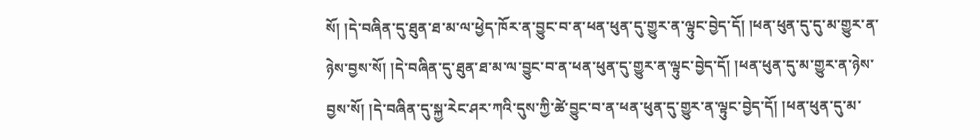སོ། །དེ་བཞིན་དུ་ཐུན་ཐ་མ་ལ་ཕྱེད་ཁོར་ན་བྱུང་བ་ན་ཕན་ཕུན་དུ་གྱུར་ན་ལྟུང་བྱེད་དོ། །ཕན་ཕུན་དུ་དུ་མ་གྱུར་ན་ཉེས་བྱས་སོ། །དེ་བཞིན་དུ་ཐུན་ཐ་མ་ལ་བྱུང་བ་ན་ཕན་ཕུན་དུ་གྱུར་ན་ལྟུང་བྱེད་དོ། །ཕན་ཕུན་དུ་མ་གྱུར་ན་ཉེས་བྱས་སོ། །དེ་བཞིན་དུ་སྐྱ་རེང་ཤར་ཀའི་དུས་ཀྱི་ཚེ་བྱུང་བ་ན་ཕན་ཕུན་དུ་གྱུར་ན་ལྟུང་བྱེད་དོ། །ཕན་ཕུན་དུ་མ་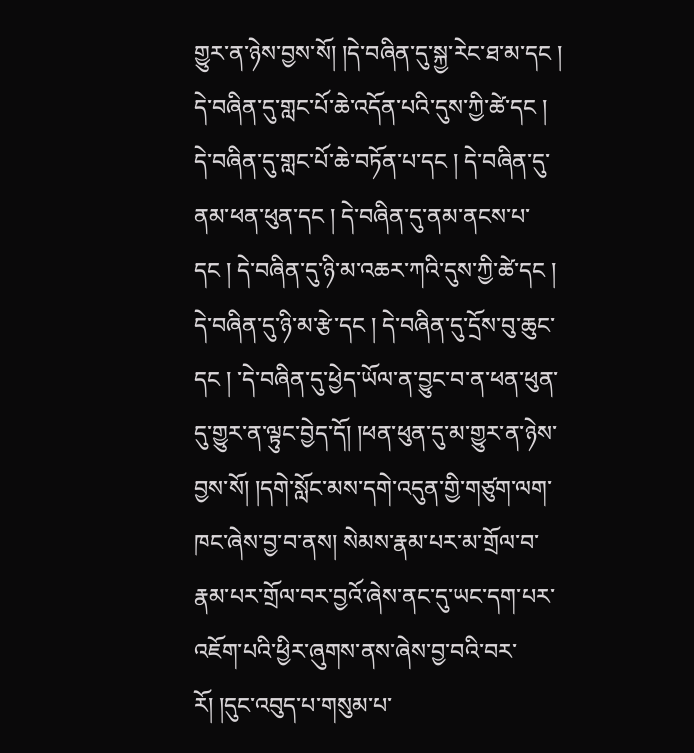གྱུར་ན་ཉེས་བྱས་སོ། །དེ་བཞིན་དུ་སྐྱ་རེང་ཐ་མ་དང ། དེ་བཞིན་དུ་གླང་པོ་ཆེ་འདོན་པའི་དུས་ཀྱི་ཚེ་དང ། དེ་བཞིན་དུ་གླང་པོ་ཆེ་བཏོན་པ་དང ། དེ་བཞིན་དུ་ནམ་ཕན་ཕུན་དང ། དེ་བཞིན་དུ་ནམ་ནངས་པ་དང ། དེ་བཞིན་དུ་ཉི་མ་འཆར་ཀའི་དུས་ཀྱི་ཚེ་དང ། དེ་བཞིན་དུ་ཉི་མ་རྩེ་དང ། དེ་བཞིན་དུ་དྲོས་བུ་ཆུང་དང ། ་དེ་བཞིན་དུ་ཕྱེད་ཡོལ་ན་བྱུང་བ་ན་ཕན་ཕུན་དུ་གྱུར་ན་ལྟུང་བྱེད་དོ། །ཕན་ཕུན་དུ་མ་གྱུར་ན་ཉེས་བྱས་སོ། །དགེ་སློང་མས་དགེ་འདུན་གྱི་གཙུག་ལག་ཁང་ཞེས་བྱ་བ་ནས། སེམས་རྣམ་པར་མ་གྲོལ་བ་རྣམ་པར་གྲོལ་བར་བྱའོ་ཞེས་ནང་དུ་ཡང་དག་པར་འཇོག་པའི་ཕྱིར་ཞུགས་ནས་ཞེས་བྱ་བའི་བར་རོ། །དུང་འབུད་པ་གསུམ་པ་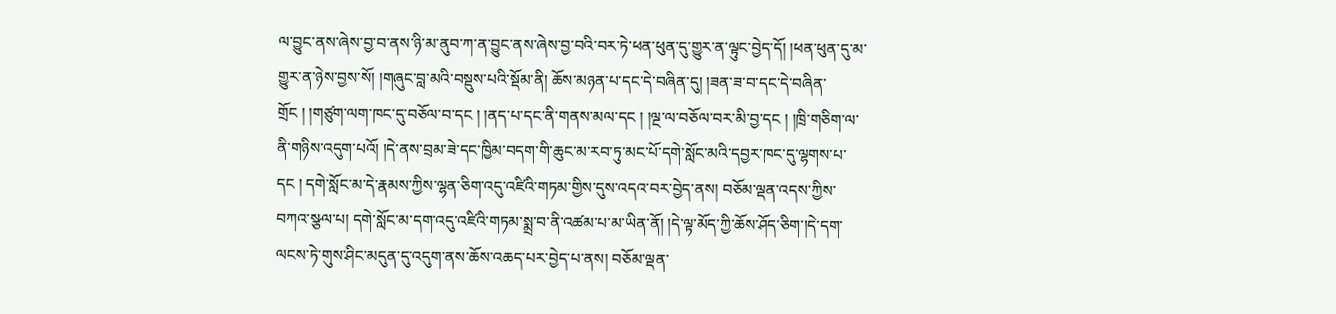ལ་བྱུང་ནས་ཞེས་བྱ་བ་ནས་ཉི་མ་ནུབ་ཀ་ན་བྱུང་ནས་ཞེས་བྱ་བའི་བར་ཏེ་ཕན་ཕུན་དུ་གྱུར་ན་ལྟུང་བྱེད་དོ། །ཕན་ཕུན་དུ་མ་གྱུར་ན་ཉེས་བྱས་སོ། །གཞུང་བླ་མའི་བསྡུས་པའི་སྡོམ་ནི། ཆོས་མཉན་པ་དང་དེ་བཞིན་དུ། །ཟན་ཟ་བ་དང་དེ་བཞིན་གྲོང ། །གཙུག་ལག་ཁང་དུ་བཅོལ་བ་དང ། །ནད་པ་དང་ནི་གནས་མལ་དང ། །ལྔ་ལ་བཅོལ་བར་མི་བྱ་དང ། །ཁྲི་གཅིག་ལ་ནི་གཉིས་འདུག་པའོ། །དེ་ནས་བྲམ་ཟེ་དང་ཁྱིམ་བདག་གི་ཆུང་མ་རབ་ཏུ་མང་པོ་དགེ་སློང་མའི་དབྱར་ཁང་དུ་ལྷགས་པ་དང ། དགེ་སློང་མ་དེ་རྣམས་ཀྱིས་ལྷན་ཅིག་འདུ་འཛིའི་གཏམ་གྱིས་དུས་འདའ་བར་བྱེད་ནས། བཅོམ་ལྡན་འདས་ཀྱིས་བཀའ་སྩལ་པ། དགེ་སློང་མ་དག་འདུ་འཛིའི་གཏམ་སྨྲ་བ་ནི་འཚམ་པ་མ་ཡིན་ནོ། །དེ་ལྟ་མོད་ཀྱི་ཆོས་ཤོད་ཅིག་།དེ་དག་ལངས་ཏེ་གུས་ཤིང་མདུན་དུ་འདུག་ནས་ཆོས་འཆད་པར་བྱེད་པ་ནས། བཅོམ་ལྡན་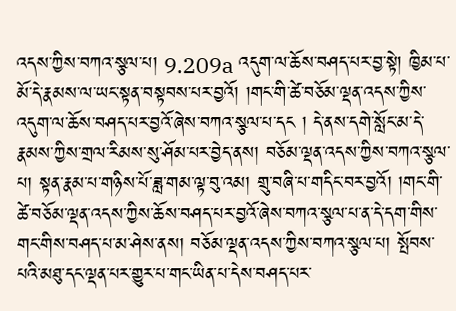འདས་ཀྱིས་བཀའ་སྩལ་པ། 9.209a འདུག་ལ་ཆོས་བཤད་པར་བྱ་སྟེ། ཁྱིམ་པ་མོ་དེ་རྣམས་ལ་ཡང་སྟན་བསྟབས་པར་བྱའོ། །གང་གི་ཚེ་བཅོམ་ལྡན་འདས་ཀྱིས་འདུག་ལ་ཆོས་བཤད་པར་བྱའོ་ཞེས་བཀའ་སྩལ་པ་དང ། དེ་ནས་དགེ་སློང་མ་དེ་རྣམས་ཀྱིས་གྲལ་རིམས་སུ་ཤོམ་པར་བྱེད་ནས། བཅོམ་ལྡན་འདས་ཀྱིས་བཀའ་སྩལ་པ། སྟན་རྣམ་པ་གཉིས་པོ་ཟླ་གམ་ལྟ་བུ་འམ། གྲུ་བཞི་པ་གདིང་བར་བྱའོ། །གང་གི་ཚེ་བཅོམ་ལྡན་འདས་ཀྱིས་ཆོས་བཤད་པར་བྱའོ་ཞེས་བཀའ་སྩལ་པ་ན་དེ་དག་གིས་གང་གིས་བཤད་པ་མ་ཤེས་ནས། བཅོམ་ལྡན་འདས་ཀྱིས་བཀའ་སྩལ་པ། སྤོབས་པའི་མཐུ་དང་ལྡན་པར་གྱུར་པ་གང་ཡིན་པ་དེས་བཤད་པར་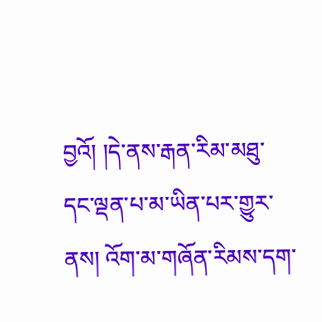བྱའོ། །དེ་ནས་རྒན་རིམ་མཐུ་དང་ལྡན་པ་མ་ཡིན་པར་གྱུར་ནས། འོག་མ་གཞོན་རིམས་དག་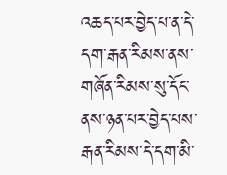འཆད་པར་བྱེད་པ་ན་དེ་དག་རྒན་རིམས་ནས་གཞོན་རིམས་སུ་དོང་ནས་ཉན་པར་བྱེད་པས་རྒན་རིམས་དེ་དག་མི་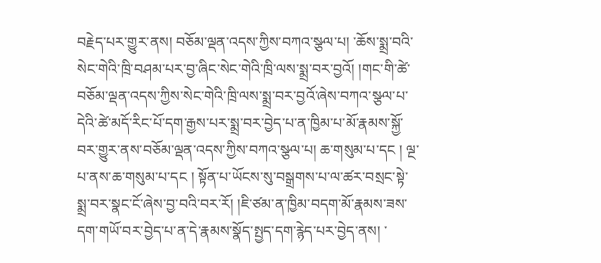བརྗེད་པར་གྱུར་ནས། བཅོམ་ལྡན་འདས་ཀྱིས་བཀའ་སྩལ་པ། ་ཆོས་སྨྲ་བའི་སེང་གེའི་ཁྲི་བཤམ་པར་བྱ་ཞིང་སེང་གེའི་ཁྲི་ལས་སྨྲ་བར་བྱའོ། །གང་གི་ཚེ་བཅོམ་ལྡན་འདས་ཀྱིས་སེང་གེའི་ཁྲི་ལས་སྨྲ་བར་བྱའོ་ཞེས་བཀའ་སྩལ་པ་དེའི་ཚེ་མདོ་རིང་པོ་དག་རྒྱས་པར་སྨྲ་བར་བྱེད་པ་ན་ཁྱིམ་པ་མོ་རྣམས་སྐྱོ་བར་གྱུར་ནས་བཅོམ་ལྡན་འདས་ཀྱིས་བཀའ་སྩལ་པ། ཆ་གསུམ་པ་དང ། ལྔ་པ་ནས་ཆ་གསུམ་པ་དང ། སྟོན་པ་ཡོངས་སུ་བསྒྲགས་པ་ལ་ཚར་བསྲང་སྟེ་སྨྲ་བར་སྣང་ངོ་ཞེས་བྱ་བའི་བར་རོ། །ཇི་ཙམ་ན་ཁྱིམ་བདག་མོ་རྣམས་ཟས་དག་གཡོ་བར་བྱེད་པ་ན་དེ་རྣམས་སྣོད་སྤྱད་དག་རྙེད་པར་བྱེད་ནས། ་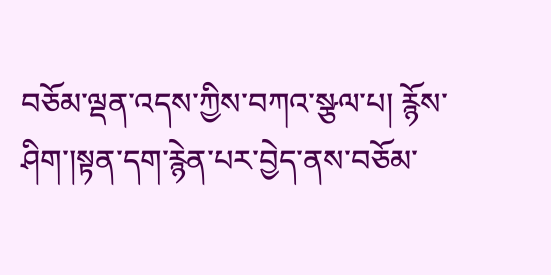བཅོམ་ལྡན་འདས་ཀྱིས་བཀའ་སྩལ་པ། རྙོས་ཤིག་།སྟན་དག་རྙེན་པར་བྱེད་ནས་བཅོམ་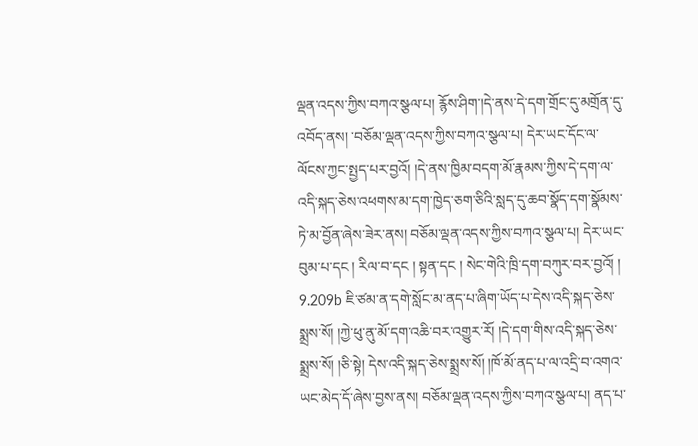ལྡན་འདས་ཀྱིས་བཀའ་སྩལ་པ། རྙོས་ཤིག་།དེ་ནས་དེ་དག་གྲོང་དུ་མགྲོན་དུ་འབོད་ནས། ་བཅོམ་ལྡན་འདས་ཀྱིས་བཀའ་སྩལ་པ། དེར་ཡང་དོང་ལ་ལོངས་ཀྱང་སྤྱད་པར་བྱའོ། །དེ་ནས་ཁྱིམ་བདག་མོ་རྣམས་ཀྱིས་དེ་དག་ལ་འདི་སྐད་ཅེས་འཕགས་མ་དག་ཁྱེད་ཅག་ཅིའི་སླད་དུ་ཆབ་སྣོད་དག་སྣོམས་ཏེ་མ་བྱོན་ཞེས་ཟེར་ནས། བཅོམ་ལྡན་འདས་ཀྱིས་བཀའ་སྩལ་པ། དེར་ཡང་བུམ་པ་དང ། རིལ་བ་དང ། སྟན་དང ། སེང་གེའི་ཁྲི་དག་བཀུར་བར་བྱའོ། ། 9.209b ཇི་ཙམ་ན་དགེ་སློང་མ་ནད་པ་ཞིག་ཡོད་པ་དེས་འདི་སྐད་ཅེས་སྨྲས་སོ། །ཀྱེ་ཕུ་ནུ་མོ་དག་འཆི་བར་འགྱུར་རོ། །དེ་དག་གིས་འདི་སྐད་ཅེས་སྨྲས་སོ། །ཅི་སྟེ། དེས་འདི་སྐད་ཅེས་སྨྲས་སོ། །ཁོ་མོ་ནད་པ་ལ་འདྲི་བ་འགའ་ཡང་མེད་དོ་ཞེས་བྱས་ནས། བཅོམ་ལྡན་འདས་ཀྱིས་བཀའ་སྩལ་པ། ནད་པ་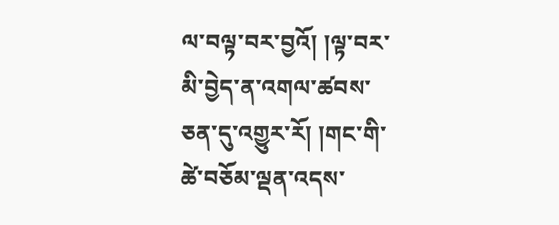ལ་བལྟ་བར་བྱའོ། །ལྟ་བར་མི་བྱེད་ན་འགལ་ཚབས་ཅན་དུ་འགྱུར་རོ། །གང་གི་ཚེ་བཅོམ་ལྡན་འདས་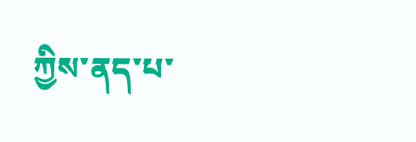ཀྱིས་ནད་པ་